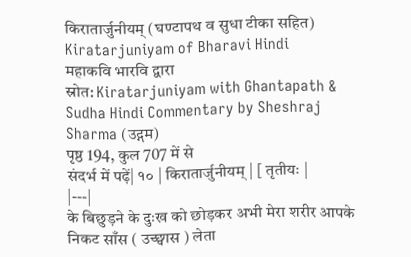किरातार्जुनीयम् (घण्टापथ व सुधा टीका सहित)
Kiratarjuniyam of Bharavi Hindi
महाकवि भारवि द्वारा
स्रोत: Kiratarjuniyam with Ghantapath & Sudha Hindi Commentary by Sheshraj Sharma (उद्गम)
पृष्ठ 194, कुल 707 में से
संदर्भ में पढ़ें| १० | किरातार्जुनीयम् | [ तृतीयः |
|---|
के बिछुड़ने के दुःख को छोड़कर अभी मेरा शरीर आपके निकट साँस ( उच्छ्वास ) लेता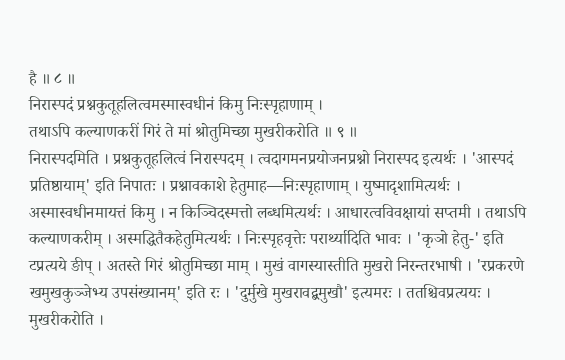है ॥ ८ ॥
निरास्पदं प्रश्नकुतूहलित्वमस्मास्वधीनं किमु निःस्पृहाणाम् ।
तथाऽपि कल्याणकरीं गिरं ते मां श्रोतुमिच्छा मुखरीकरोति ॥ ९ ॥
निरास्पदमिति । प्रश्नकुतूहलित्वं निरास्पदम् । त्वदागमनप्रयोजनप्रश्नो निरास्पद इत्यर्थः । 'आस्पदं प्रतिष्ठायाम्' इति निपातः । प्रश्नावकाशे हेतुमाह—निःस्पृहाणाम् । युष्मादृशामित्यर्थः । अस्मास्वधीनमायत्तं किमु । न किञ्चिदस्मत्तो लब्धमित्यर्थः । आधारत्वविवक्षायां सप्तमी । तथाऽपि कल्याणकरीम् । अस्मद्धितैकहेतुमित्यर्थः । निःस्पृहवृत्तेः परार्थ्यादिति भावः । 'कृञो हेतु-' इति टप्रत्यये ङीप् । अतस्ते गिरं श्रोतुमिच्छा माम् । मुखं वागस्यास्तीति मुखरो निरन्तरभाषी । 'रप्रकरणे खमुखकुञ्जेभ्य उपसंख्यानम्' इति रः । 'दुर्मुखे मुखरावद्बमुखौ' इत्यमरः । ततश्चिवप्रत्ययः । मुखरीकरोति ।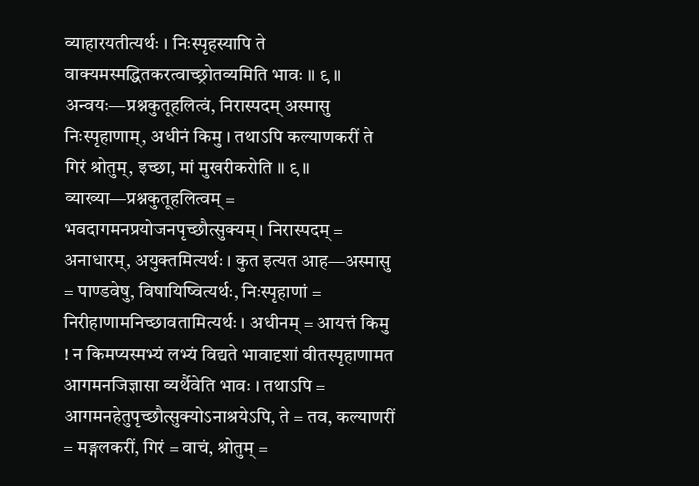व्याहारयतीत्यर्थः । निःस्पृहस्यापि ते वाक्यमस्मद्धितकरत्वाच्छ्रोतव्यमिति भावः ॥ ९ ॥
अन्वयः—प्रश्नकुतूहलित्वं, निरास्पदम् अस्मासु निःस्पृहाणाम्, अधीनं किमु । तथाऽपि कल्याणकरीं ते गिरं श्रोतुम्, इच्छा, मां मुखरीकरोति ॥ ९ ॥
व्याख्या—प्रश्नकुतूहलित्वम् = भवदागमनप्रयोजनपृच्छौत्सुक्यम् । निरास्पदम् = अनाधारम्, अयुक्तमित्यर्थः । कुत इत्यत आह—अस्मासु = पाण्डवेषु, विषायिष्वित्यर्थः, निःस्पृहाणां = निरीहाणामनिच्छावतामित्यर्थः । अधीनम् = आयत्तं किमु ! न किमप्यस्मभ्यं लभ्यं विद्यते भावादृशां वीतस्पृहाणामत आगमनजिज्ञासा व्यर्थैवेति भावः । तथाऽपि = आगमनहेतुपृच्छौत्सुक्योऽनाश्रयेऽपि, ते = तव, कल्याणरीं = मङ्गलकरीं, गिरं = वाचं, श्रोतुम् =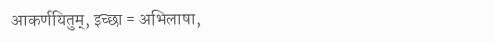आकर्णयितुम्, इच्छा = अभिलाषा,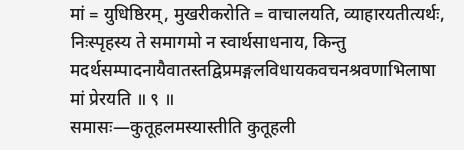मां = युधिष्ठिरम्, मुखरीकरोति = वाचालयति, व्याहारयतीत्यर्थः, निःस्पृहस्य ते समागमो न स्वार्थसाधनाय, किन्तु मदर्थसम्पादनायैवातस्तद्विप्रमङ्गलविधायकवचनश्रवणाभिलाषा मां प्रेरयति ॥ ९ ॥
समासः—कुतूहलमस्यास्तीति कुतूहली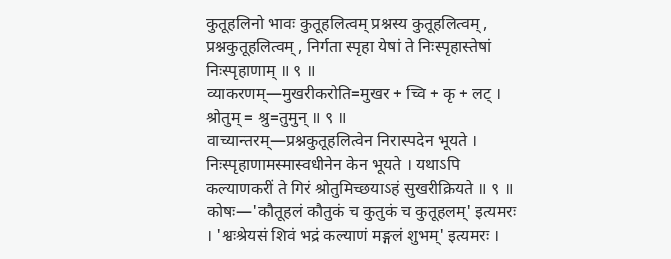कुतूहलिनो भावः कुतूहलित्वम् प्रश्नस्य कुतूहलित्वम् , प्रश्नकुतूहलित्वम् , निर्गता स्पृहा येषां ते निःस्पृहास्तेषां निःस्पृहाणाम् ॥ ९ ॥
व्याकरणम्—मुखरीकरोति=मुखर + च्वि + कृ + लट् । श्रोतुम् = श्रु=तुमुन् ॥ ९ ॥
वाच्यान्तरम्—प्रश्नकुतूहलित्वेन निरास्पदेन भूयते । निःस्पृहाणामस्मास्वधीनेन केन भूयते । यथाऽपि कल्याणकरीं ते गिरं श्रोतुमिच्छयाऽहं सुखरीक्रियते ॥ ९ ॥
कोषः—'कौतूहलं कौतुकं च कुतुकं च कुतूहलम्' इत्यमरः । 'श्वःश्रेयसं शिवं भद्रं कल्याणं मङ्गलं शुभम्' इत्यमरः ।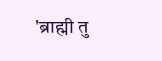'ब्राह्मी तु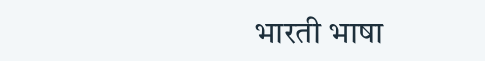भारती भाषा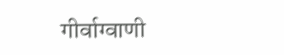गीर्वाग्वाणी